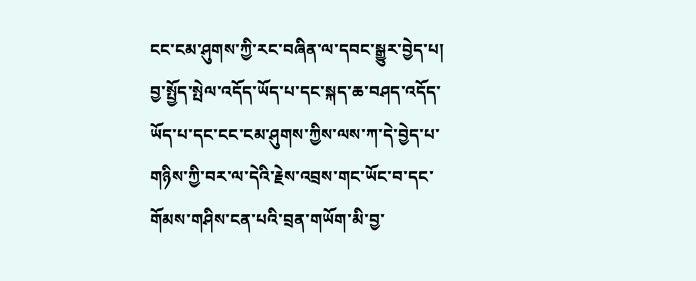ངང་ངམ་ཤུགས་ཀྱི་རང་བཞིན་ལ་དབང་སྒྱུར་བྱེད་པ།
བྱ་སྤྱོད་སྤེལ་འདོད་ཡོད་པ་དང་སྐད་ཆ་བཤད་འདོད་ཡོད་པ་དང་ངང་ངམ་ཤུགས་ཀྱིས་ལས་ཀ་དེ་བྱེད་པ་གཉིས་ཀྱི་བར་ལ་དེའི་རྗེས་འབྲས་གང་ཡོང་བ་དང་གོམས་གཤིས་ངན་པའི་བྲན་གཡོག་མི་བྱ་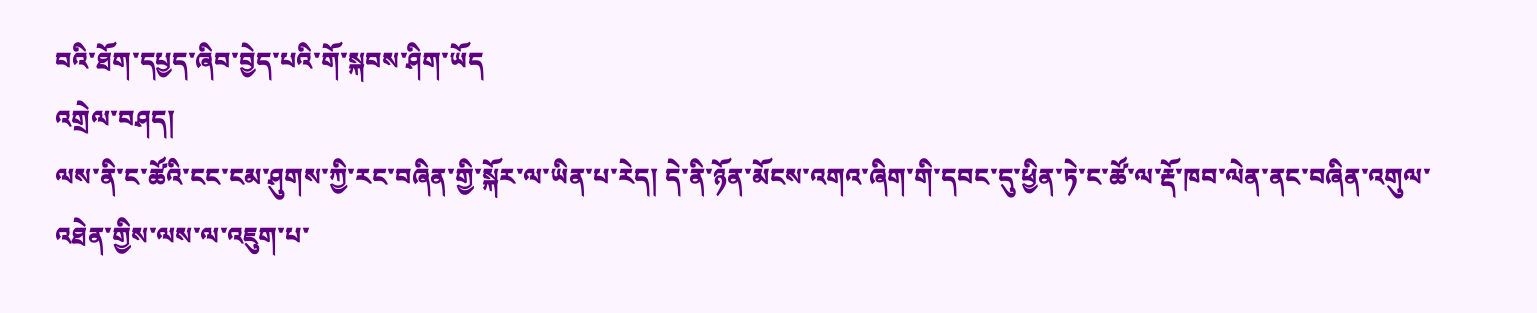བའི་ཐོག་དཔྱད་ཞིབ་བྱེད་པའི་གོ་སྐབས་ཤིག་ཡོད
འགྲེལ་བཤད།
ལས་ནི་ང་ཚོའི་ངང་ངམ་ཤུགས་ཀྱི་རང་བཞིན་གྱི་སྐོར་ལ་ཡིན་པ་རེད། དེ་ནི་ཉོན་མོངས་འགའ་ཞིག་གི་དབང་དུ་ཕྱིན་ཏེ་ང་ཚོ་ལ་རྡོ་ཁབ་ལེན་ནང་བཞིན་འགུལ་འཐེན་གྱིས་ལས་ལ་འཇུག་པ་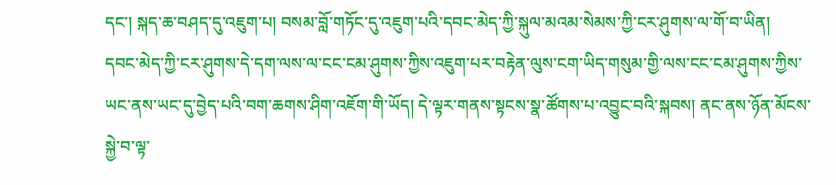དང་། སྐད་ཆ་བཤད་དུ་འཇུག་པ། བསམ་བློ་གཏོང་དུ་འཇུག་པའི་དབང་མེད་ཀྱི་སྐུལ་མའམ་སེམས་ཀྱི་ངར་ཤུགས་ལ་གོ་བ་ཡིན།
དབང་མེད་ཀྱི་ངར་ཤུགས་དེ་དག་ལས་ལ་ངང་ངམ་ཤུགས་ཀྱིས་འཇུག་པར་བརྟེན་ལུས་ངག་ཡིད་གསུམ་གྱི་ལས་ངང་ངམ་ཤུགས་ཀྱིས་ཡང་ནས་ཡང་དུ་བྱེད་པའི་བག་ཆགས་ཤིག་འཇོག་གི་ཡོད། དེ་ལྟར་གནས་སྟངས་སྣ་ཚོགས་པ་འབྱུང་བའི་སྐབས། ནང་ནས་ཉོན་མོངས་སྐྱེ་བ་ལྟ་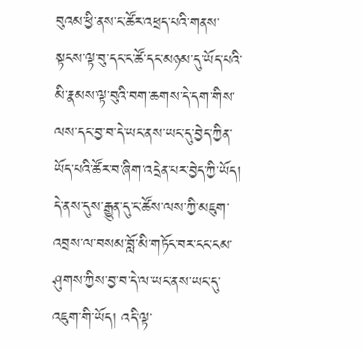བུའམ་ཕྱི་ནས་ང་ཚོར་འཕྲད་པའི་གནས་སྟངས་ལྟ་བུ་དང་ང་ཚོ་དང་མཉམ་དུ་ཡོད་པའི་མི་རྣམས་ལྟ་བུའི་བག་ཆགས་དེ་དག་གིས་ལས་དང་བྱ་བ་དེ་ཡང་ནས་ཡང་དུ་བྱེད་ཀྱིན་ཡོད་པའི་ཚོར་བ་ཞིག་འདྲེན་པར་བྱེད་ཀྱི་ཡོད། དེ་ནས་དུས་རྒྱུན་དུ་ང་ཚོས་ལས་ཀྱི་མཇུག་འབྲས་ལ་བསམ་བློ་མི་གཏོང་བར་ངང་ངམ་ཤུགས་ཀྱིས་བྱ་བ་དེ་ལ་ཡང་ནས་ཡང་དུ་འཇུག་གི་ཡོད། འདི་ལྟ་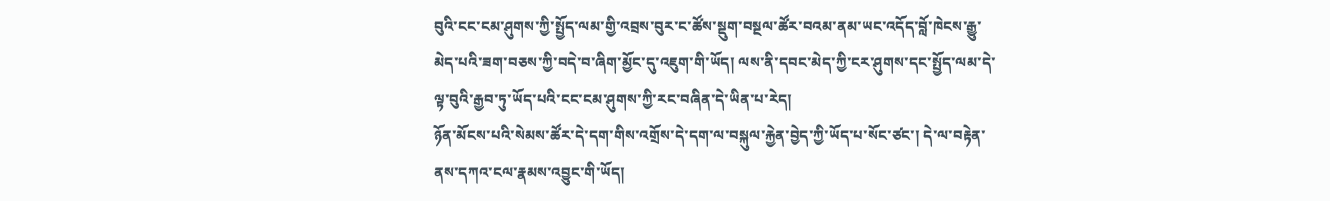བུའི་ངང་ངམ་ཤུགས་ཀྱི་སྤྱོད་ལམ་གྱི་འབྲས་བུར་ང་ཚོས་སྡུག་བསྔལ་ཚོར་བའམ་ནམ་ཡང་འདོད་བློ་ཁེངས་རྒྱུ་མེད་པའི་ཟག་བཅས་ཀྱི་བདེ་བ་ཞིག་མྱོང་དུ་འཇུག་གི་ཡོད། ལས་ནི་དབང་མེད་ཀྱི་ངར་ཤུགས་དང་སྤྱོད་ལམ་དེ་ལྟ་བུའི་རྒྱབ་ཏུ་ཡོད་པའི་ངང་ངམ་ཤུགས་ཀྱི་རང་བཞིན་དེ་ཡིན་པ་རེད།
ཉོན་མོངས་པའི་སེམས་ཚོར་དེ་དག་གིས་འགྲོས་དེ་དག་ལ་བསྐུལ་རྐྱེན་བྱེད་ཀྱི་ཡོད་པ་སོང་ཙང་། དེ་ལ་བརྟེན་ནས་དཀའ་ངལ་རྣམས་འབྱུང་གི་ཡོད།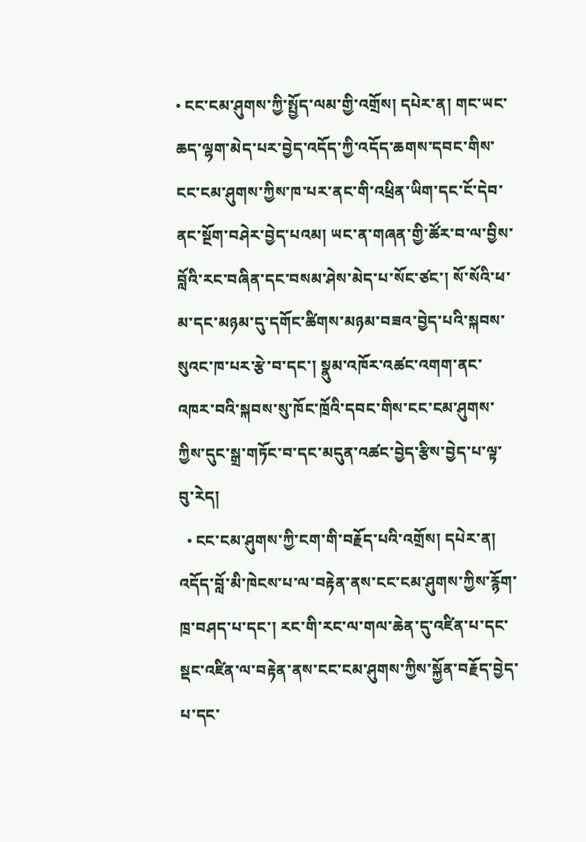• ངང་ངམ་ཤུགས་ཀྱི་སྤྱོད་ལམ་གྱི་འགྲོས། དཔེར་ན། གང་ཡང་ཆད་ལྷག་མེད་པར་བྱེད་འདོད་ཀྱི་འདོད་ཆགས་དབང་གིས་ངང་ངམ་ཤུགས་ཀྱིས་ཁ་པར་ནང་གི་འཕྲིན་ཡིག་དང་ངོ་དེབ་ནང་སྔོག་བཤེར་བྱེད་པའམ། ཡང་ན་གཞན་གྱི་ཚོར་བ་ལ་བྱིས་བློའི་རང་བཞིན་དང་བསམ་ཤེས་མེད་པ་སོང་ཙང་། སོ་སོའི་ཕ་མ་དང་མཉམ་དུ་དགོང་ཚིགས་མཉམ་བཟའ་བྱེད་པའི་སྐབས་སུའང་ཁ་པར་རྩེ་བ་དང་། སྣུམ་འཁོར་འཚང་འགག་ནང་འཁར་བའི་སྐབས་སུ་ཁོང་ཁྲོའི་དབང་གིས་ངང་ངམ་ཤུགས་ཀྱིས་དུང་སྒྲ་གཏོང་བ་དང་མདུན་འཚང་བྱེད་རྩིས་བྱེད་པ་ལྟ་བུ་རེད།
  • ངང་ངམ་ཤུགས་ཀྱི་ངག་གི་བརྗོད་པའི་འགྲོས། དཔེར་ན། འདོད་བློ་མི་ཁེངས་པ་ལ་བརྟེན་ནས་ངང་ངམ་ཤུགས་ཀྱིས་རྙོག་ཁྲ་བཤད་པ་དང་། རང་གི་རང་ལ་གལ་ཆེན་དུ་འཛིན་པ་དང་སྡང་འཛིན་ལ་བརྟེན་ནས་ངང་ངམ་ཤུགས་ཀྱིས་སྐྱོན་བརྗོད་བྱེད་པ་དང་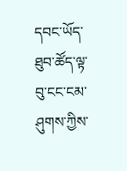དབང་ཡོད་ཐུབ་ཚོད་ལྟ་བུ་ངང་ངམ་ཤུགས་ཀྱིས་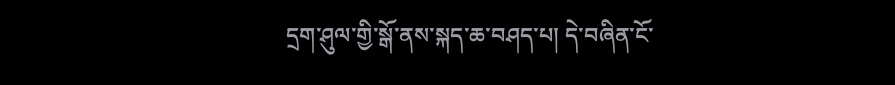དྲག་ཤུལ་གྱི་སྒོ་ནས་སྐད་ཆ་བཤད་པ། དེ་བཞིན་ངོ་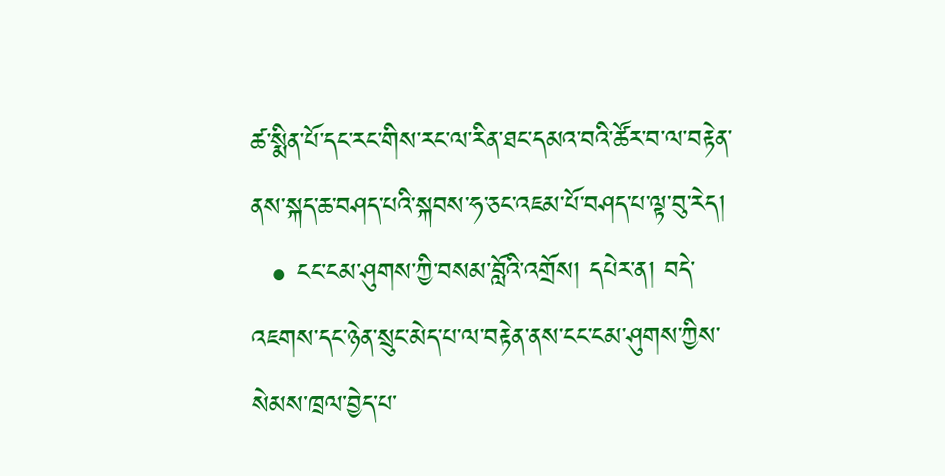ཚ་སྨིན་པོ་དང་རང་གིས་རང་ལ་རིན་ཐང་དམའ་བའི་ཚོར་བ་ལ་བརྟེན་ནས་སྐད་ཆ་བཤད་པའི་སྐབས་ཧ་ཅང་འཇམ་པོ་བཤད་པ་ལྟ་བུ་རེད།
  • ངང་ངམ་ཤུགས་ཀྱི་བསམ་བློའི་འགྲོས། དཔེར་ན། བདེ་འཇགས་དང་ཉེན་སྲུང་མེད་པ་ལ་བརྟེན་ནས་ངང་ངམ་ཤུགས་ཀྱིས་སེམས་ཁྲལ་བྱེད་པ་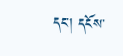དང་། དངོས་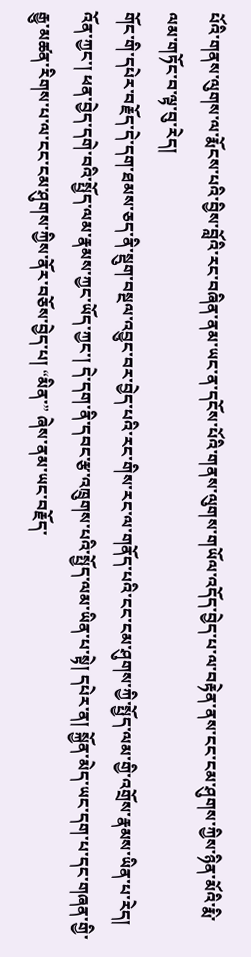པོའི་གནས་ལུགས་ལ་རྨོངས་པའི་བྱིས་བློའི་རང་བཞིན་ནམ་ཡང་ན་དངོས་པོའི་གནས་ལུགས་གཡོལ་འདོད་བྱེད་པ་ལ་བརྟེན་ནས་ངང་ངམ་ཤུགས་ཀྱིས་ཉིན་མོའི་རྨི་ལམ་གཏོང་བ་ལྟ་བུ་རེད།
གོང་གི་དཔེར་བརྗོད་དེ་དག་ཐམས་ཅད་ནི་སྡུག་བསྔལ་འབྱུང་བར་བྱེད་པའི་རང་གིས་རང་ལ་གནོད་པའི་ངང་ངམ་ཤུགས་ཀྱི་སྤྱོད་ལམ་གྱི་འགྲོས་རྣམས་ཡིན་པ་རེད། འོན་ཀྱང་། ཕན་བྱེད་དགེ་བའི་སྤྱོད་ལམ་རྣམས་ཀྱང་ཡོད་ཀྱང་། དེ་དག་ནི་དབང་རྩ་འཁྲུགས་པའི་སྤྱོད་ལམ་ཡིན་པ་སྟེ། དཔེར་ན། སྐྱོན་མེད་ཡང་དག་པ་དང་གཞན་གྱི་རྒྱུ་མཚན་རིགས་པ་ལ་ངང་ངམ་ཤུགས་ཀྱིས་ནོར་བཅོས་བྱེད་པ། “མིན་” ཞེས་ནམ་ཡང་བརྗོད་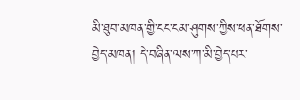མི་ཐུབ་མཁན་གྱི་ངང་ངམ་ཤུགས་ཀྱིས་ཕན་ཐོགས་བྱེད་མཁན། དེ་བཞིན་ལས་ཀ་མི་བྱེད་པར་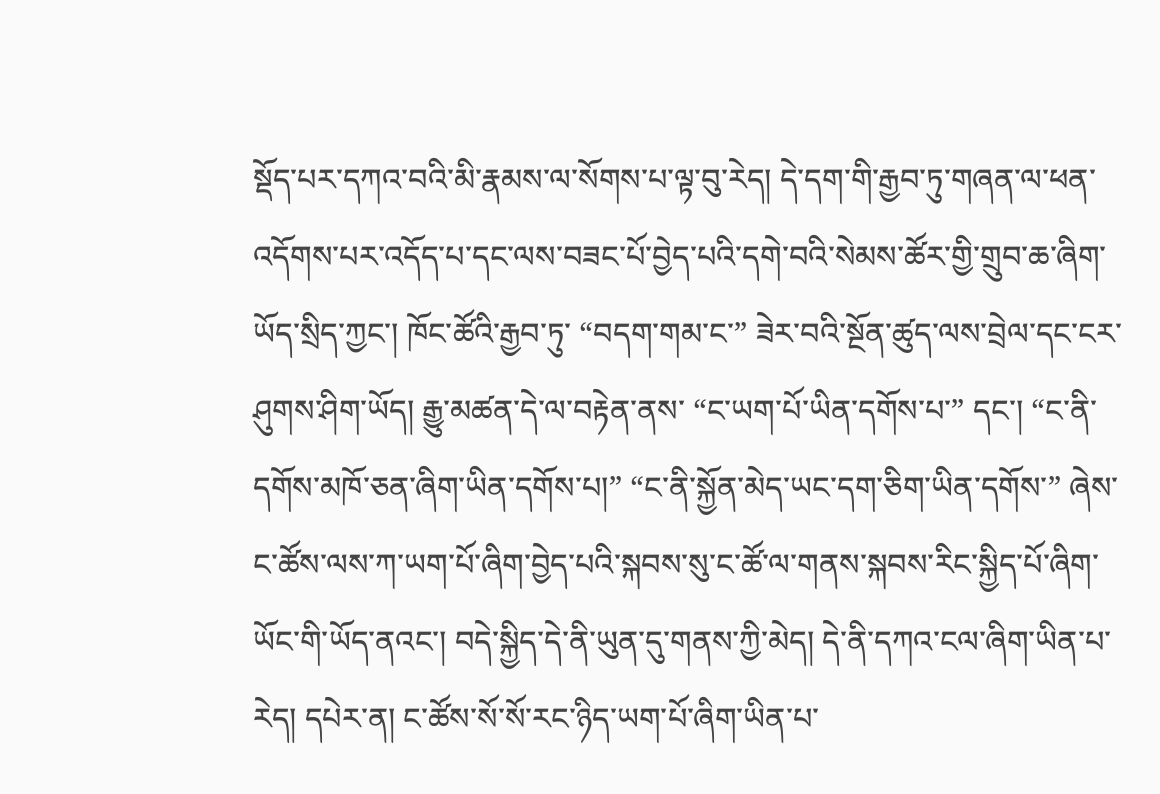སྡོད་པར་དཀའ་བའི་མི་རྣམས་ལ་སོགས་པ་ལྟ་བུ་རེད། དེ་དག་གི་རྒྱབ་ཏུ་གཞན་ལ་ཕན་འདོགས་པར་འདོད་པ་དང་ལས་བཟང་པོ་བྱེད་པའི་དགེ་བའི་སེམས་ཚོར་གྱི་གྲུབ་ཆ་ཞིག་ཡོད་སྲིད་ཀྱང་། ཁོང་ཚོའི་རྒྱབ་ཏུ་ “བདག་གམ་ང་” ཟེར་བའི་སྔོན་ཚུད་ལས་བྲེལ་དང་ངར་ཤུགས་ཤིག་ཡོད། རྒྱུ་མཚན་དེ་ལ་བརྟེན་ནས་ “ང་ཡག་པོ་ཡིན་དགོས་པ་” དང་། “ང་ནི་དགོས་མཁོ་ཅན་ཞིག་ཡིན་དགོས་པ།” “ང་ནི་སྐྱོན་མེད་ཡང་དག་ཅིག་ཡིན་དགོས་” ཞེས་ང་ཚོས་ལས་ཀ་ཡག་པོ་ཞིག་བྱེད་པའི་སྐབས་སུ་ང་ཚོ་ལ་གནས་སྐབས་རིང་སྐྱིད་པོ་ཞིག་ཡོང་གི་ཡོད་ནའང་། བདེ་སྐྱིད་དེ་ནི་ཡུན་དུ་གནས་ཀྱི་མེད། དེ་ནི་དཀའ་ངལ་ཞིག་ཡིན་པ་རེད། དཔེར་ན། ང་ཚོས་སོ་སོ་རང་ཉིད་ཡག་པོ་ཞིག་ཡིན་པ་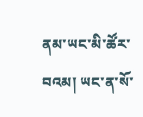ནམ་ཡང་མི་ཚོར་བའམ། ཡང་ན་སོ་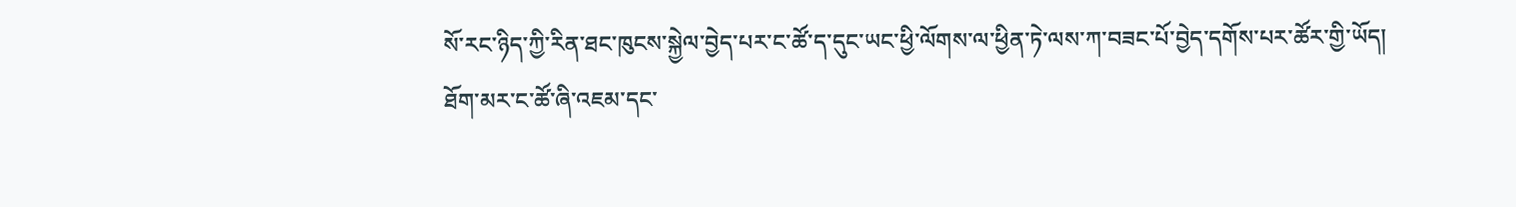སོ་རང་ཉིད་ཀྱི་རིན་ཐང་ཁུངས་སྐྱེལ་བྱེད་པར་ང་ཚོ་ད་དུང་ཡང་ཕྱི་ལོགས་ལ་ཕྱིན་ཏེ་ལས་ཀ་བཟང་པོ་བྱེད་དགོས་པར་ཚོར་གྱི་ཡོད།
ཐོག་མར་ང་ཚོ་ཞི་འཇམ་དང་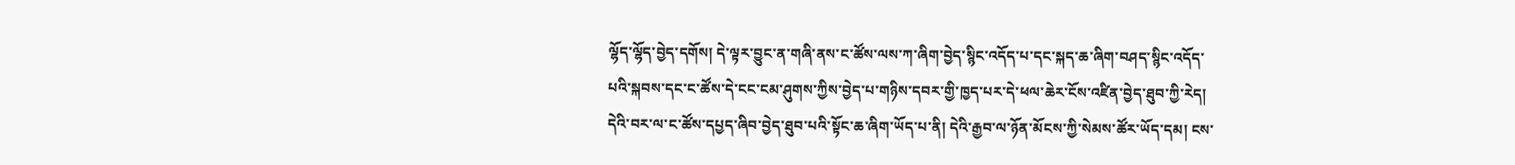ལྷོད་ལྷོད་བྱེད་དགོས། དེ་ལྟར་བྱུང་ན་གཞི་ནས་ང་ཚོས་ལས་ཀ་ཞིག་བྱེད་སྙིང་འདོད་པ་དང་སྐད་ཆ་ཞིག་བཤད་སྙིང་འདོད་པའི་སྐབས་དང་ང་ཚོས་དེ་ངང་ངམ་ཤུགས་ཀྱིས་བྱེད་པ་གཉིས་དབར་གྱི་ཁྱད་པར་དེ་ཕལ་ཆེར་ངོས་འཛིན་བྱེད་ཐུབ་ཀྱི་རེད། དེའི་བར་ལ་ང་ཚོས་དཔྱད་ཞིབ་བྱེད་ཐུབ་པའི་སྟོང་ཆ་ཞིག་ཡོད་པ་ནི། དེའི་རྒྱབ་ལ་ཉོན་མོངས་ཀྱི་སེམས་ཚོར་ཡོད་དམ། ངས་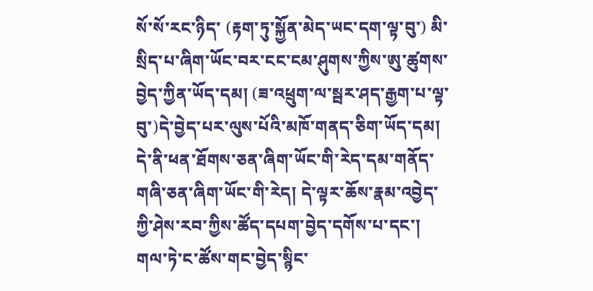སོ་སོ་རང་ཉིད་ (རྟག་ཏུ་སྐྱོན་མེད་ཡང་དག་ལྟ་བུ་) མི་སྲིད་པ་ཞིག་ཡོང་བར་ངང་ངམ་ཤུགས་ཀྱིས་ཨུ་ཚུགས་བྱེད་ཀྱིན་ཡོད་དམ། (ཟ་འཕྲུག་ལ་སྦར་ཤད་རྒྱག་པ་ལྟ་བུ་)དེ་བྱེད་པར་ལུས་པོའི་མཁོ་གནད་ཅིག་ཡོད་དམ། དེ་ནི་ཕན་ཐོགས་ཅན་ཞིག་ཡོང་གི་རེད་དམ་གནོད་གཞི་ཅན་ཞིག་ཡོང་གི་རེད། དེ་ལྟར་ཆོས་རྣམ་འབྱེད་ཀྱི་ཤེས་རབ་ཀྱིས་ཚོད་དཔག་བྱེད་དགོས་པ་དང་། གལ་ཏེ་ང་ཚོས་གང་བྱེད་སྙིང་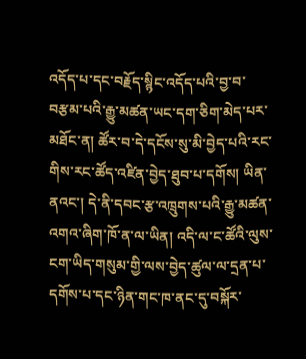འདོད་པ་དང་བརྗོད་སྙིང་འདོད་པའི་བྱ་བ་བརྩམ་པའི་རྒྱུ་མཚན་ཡང་དག་ཅིག་མེད་པར་མཐོང་ན། ཚོར་བ་དེ་དངོས་སུ་མི་བྱེད་པའི་རང་གིས་རང་ཚོད་འཛིན་བྱེད་ཐུབ་པ་དགོས། ཡིན་ནའང་། དེ་ནི་དབང་རྩ་འཁྲུགས་པའི་རྒྱུ་མཚན་འགའ་ཞིག་ཁོ་ན་ལ་ཡིན། འདི་ལ་ང་ཚོའི་ལུས་ངག་ཡིད་གསུམ་གྱི་ལས་བྱེད་ཚུལ་ལ་དྲན་པ་དགོས་པ་དང་ཉིན་གང་ཁ་ནང་དུ་བསྐོར་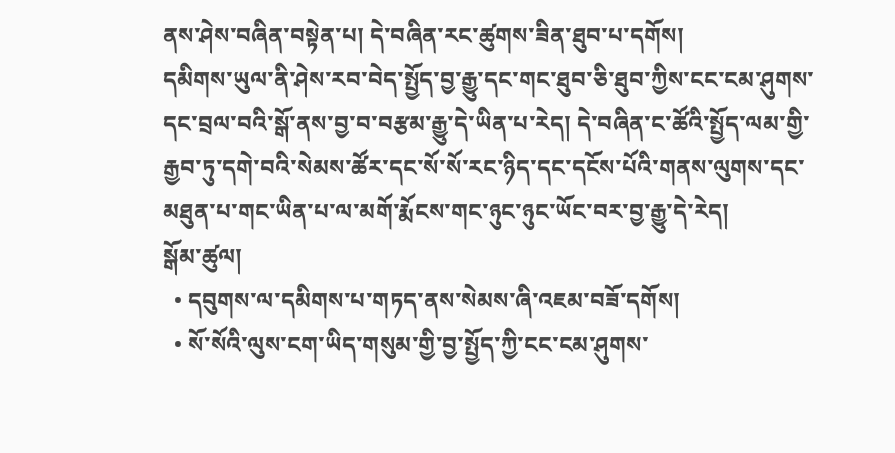ནས་ཤེས་བཞིན་བསྟེན་པ། དེ་བཞིན་རང་ཚུགས་ཟིན་ཐུབ་པ་དགོས།
དམིགས་ཡུལ་ནི་ཤེས་རབ་བེད་སྤྱོད་བྱ་རྒྱུ་དང་གང་ཐུབ་ཅི་ཐུབ་ཀྱིས་ངང་ངམ་ཤུགས་དང་བྲལ་བའི་སྒོ་ནས་བྱ་བ་བརྩམ་རྒྱུ་དེ་ཡིན་པ་རེད། དེ་བཞིན་ང་ཚོའི་སྤྱོད་ལམ་གྱི་རྒྱབ་ཏུ་དགེ་བའི་སེམས་ཚོར་དང་སོ་སོ་རང་ཉིད་དང་དངོས་པོའི་གནས་ལུགས་དང་མཐུན་པ་གང་ཡིན་པ་ལ་མགོ་རྨོངས་གང་ཉུང་ཉུང་ཡོང་བར་བྱ་རྒྱུ་དེ་རེད།
སྒོམ་ཚུལ།
  • དབུགས་ལ་དམིགས་པ་གཏད་ནས་སེམས་ཞི་འཇམ་བཟོ་དགོས།
  • སོ་སོའི་ལུས་ངག་ཡིད་གསུམ་གྱི་བྱ་སྤྱོད་ཀྱི་ངང་ངམ་ཤུགས་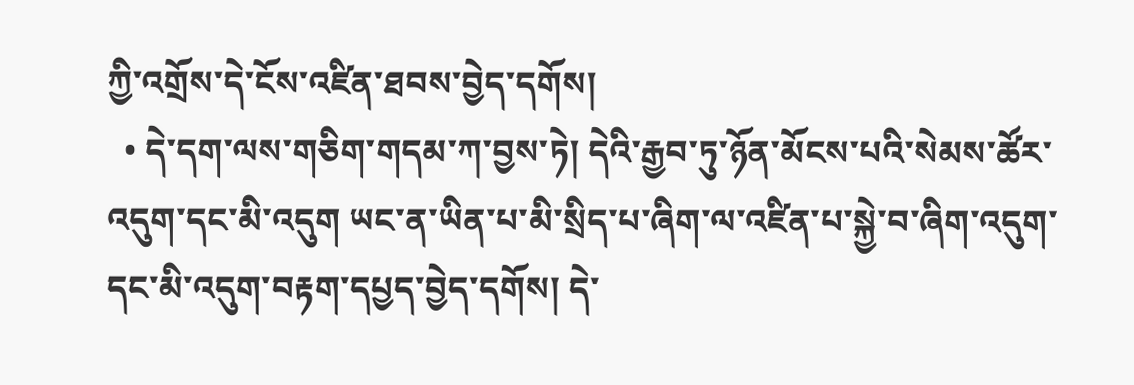ཀྱི་འགྲོས་དེ་ངོས་འཛིན་ཐབས་བྱེད་དགོས།
  • དེ་དག་ལས་གཅིག་གདམ་ཀ་བྱས་ཏེ། དེའི་རྒྱབ་ཏུ་ཉོན་མོངས་པའི་སེམས་ཚོར་འདུག་དང་མི་འདུག ཡང་ན་ཡིན་པ་མི་སྲིད་པ་ཞིག་ལ་འཛིན་པ་སྐྱེ་བ་ཞིག་འདུག་དང་མི་འདུག་བརྟག་དཔྱད་བྱེད་དགོས། དེ་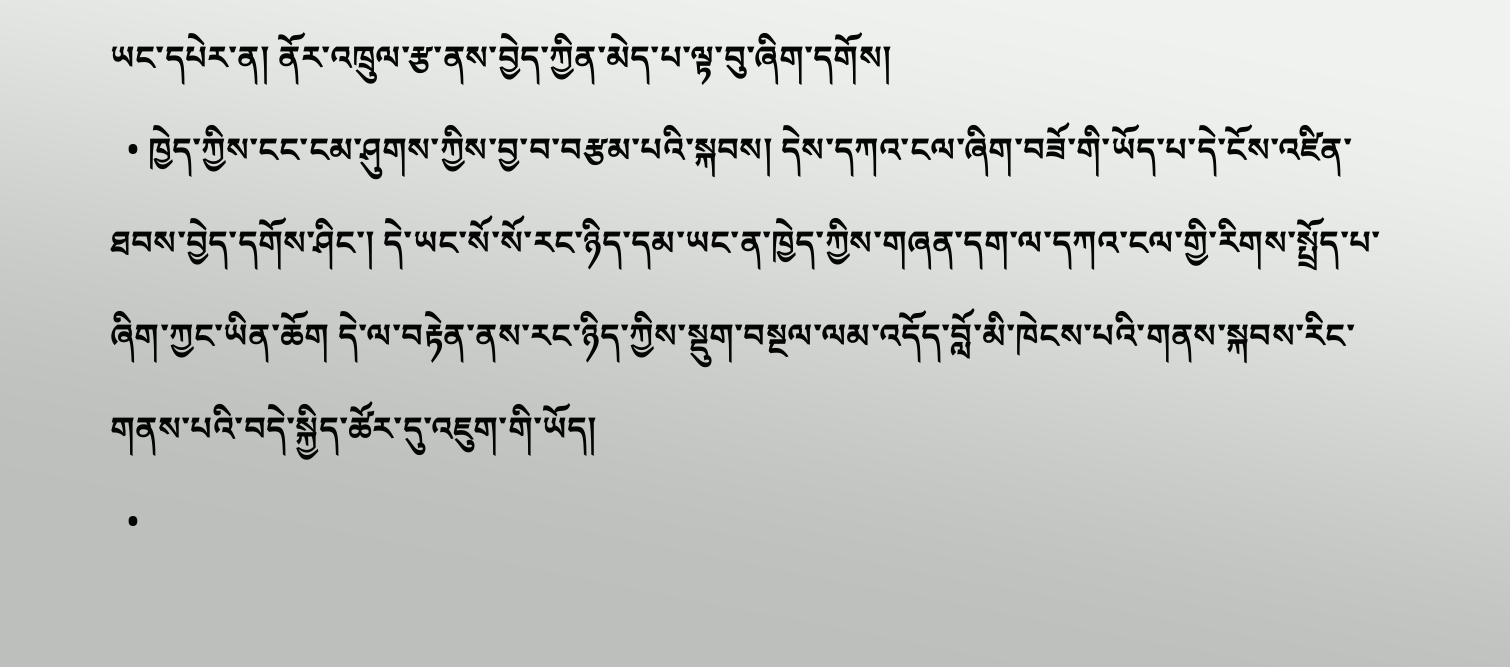ཡང་དཔེར་ན། ནོར་འཁྲུལ་རྩ་ནས་བྱེད་ཀྱིན་མེད་པ་ལྟ་བུ་ཞིག་དགོས།
  • ཁྱེད་ཀྱིས་ངང་ངམ་ཤུགས་ཀྱིས་བྱ་བ་བརྩམ་པའི་སྐབས། དེས་དཀའ་ངལ་ཞིག་བཟོ་གི་ཡོད་པ་དེ་ངོས་འཛིན་ཐབས་བྱེད་དགོས་ཤིང་། དེ་ཡང་སོ་སོ་རང་ཉིད་དམ་ཡང་ན་ཁྱེད་ཀྱིས་གཞན་དག་ལ་དཀའ་ངལ་གྱི་རིགས་སྤྲོད་པ་ཞིག་ཀྱང་ཡིན་ཆོག དེ་ལ་བརྟེན་ནས་རང་ཉིད་ཀྱིས་སྡུག་བསྔལ་ལམ་འདོད་བློ་མི་ཁེངས་པའི་གནས་སྐབས་རིང་གནས་པའི་བདེ་སྐྱིད་ཚོར་དུ་འཇུག་གི་ཡོད།
  •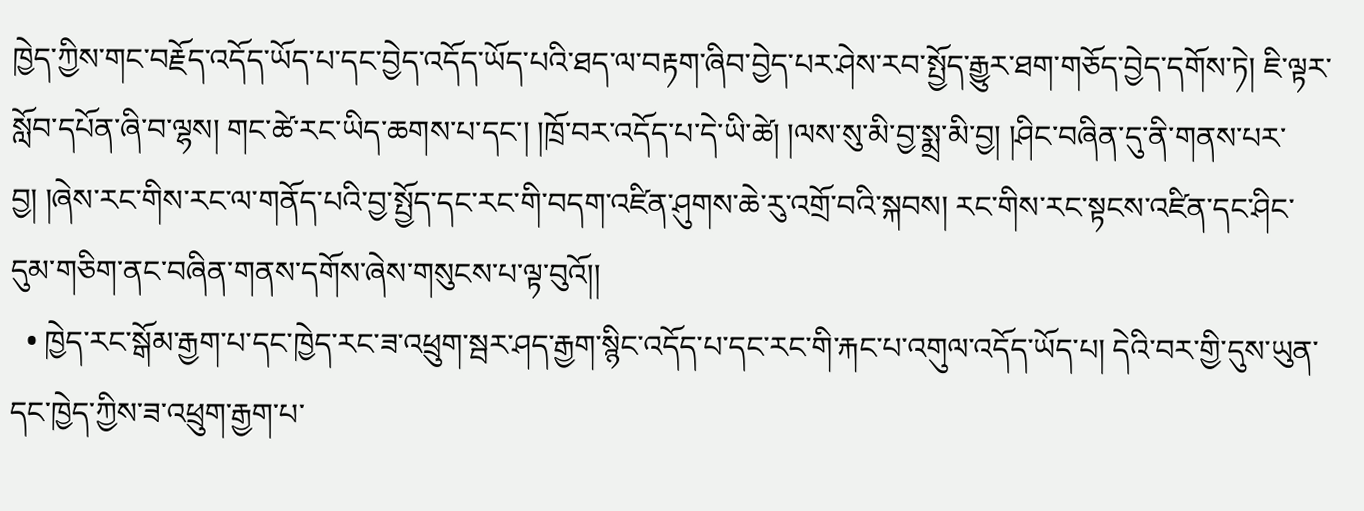ཁྱེད་ཀྱིས་གང་བརྗོད་འདོད་ཡོད་པ་དང་བྱེད་འདོད་ཡོད་པའི་ཐད་ལ་བརྟག་ཞིབ་བྱེད་པར་ཤེས་རབ་སྤྱོད་རྒྱུར་ཐག་གཅོད་བྱེད་དགོས་ཏེ། ཇི་ལྟར་སློབ་དཔོན་ཞི་བ་ལྷས། གང་ཚེ་རང་ཡིད་ཆགས་པ་དང་། །ཁྲོ་བར་འདོད་པ་དེ་ཡི་ཚེ། །ལས་སུ་མི་བྱ་སྨྲ་མི་བྱ། །ཤིང་བཞིན་དུ་ནི་གནས་པར་བྱ། །ཞེས་རང་གིས་རང་ལ་གནོད་པའི་བྱ་སྤྱོད་དང་རང་གི་བདག་འཛིན་ཤུགས་ཆེ་རུ་འགྲོ་བའི་སྐབས། རང་གིས་རང་སྟངས་འཛིན་དང་ཤིང་དུམ་གཅིག་ནང་བཞིན་གནས་དགོས་ཞེས་གསུངས་པ་ལྟ་བུའོ།།
  • ཁྱེད་རང་སྒོམ་རྒྱག་པ་དང་ཁྱེད་རང་ཟ་འཕྲུག་སྦར་ཤད་རྒྱག་སྙིང་འདོད་པ་དང་རང་གི་རྐང་པ་འགུལ་འདོད་ཡོད་པ། དེའི་བར་གྱི་དུས་ཡུན་དང་ཁྱེད་ཀྱིས་ཟ་འཕྲུག་རྒྱག་པ་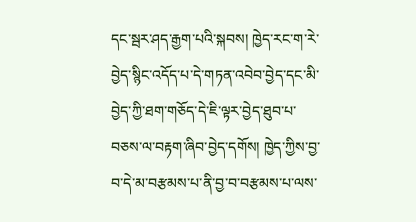དང་སྦར་ཤད་རྒྱག་པའི་སྐབས། ཁྱེད་རང་ག་རེ་བྱེད་སྙིང་འདོད་པ་དེ་གཏན་འབེབ་བྱེད་དང་མི་བྱེད་ཀྱི་ཐག་གཅོད་དེ་ཇི་ལྟར་བྱེད་ཐུབ་པ་བཅས་ལ་བརྟག་ཞིབ་བྱེད་དགོས། ཁྱེད་ཀྱིས་བྱ་བ་དེ་མ་བརྩམས་པ་ནི་བྱ་བ་བརྩམས་པ་ལས་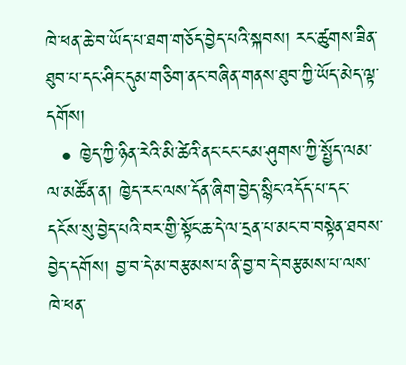ཁེ་ཕན་ཆེ་བ་ཡོད་པ་ཐག་གཅོད་བྱེད་པའི་སྐབས། རང་ཚུགས་ཟིན་ཐུབ་པ་དང་ཤིང་དུམ་གཅིག་ནང་བཞིན་གནས་ཐུབ་ཀྱི་ཡོད་མེད་ལྟ་དགོས།
  • ཁྱེད་ཀྱི་ཉིན་རེའི་མི་ཚེའི་ནང་ངང་ངམ་ཤུགས་ཀྱི་སྤྱོད་ལམ་ལ་མཚོན་ན། ཁྱེད་རང་ལས་དོན་ཞིག་བྱེད་སྙིང་འདོད་པ་དང་དངོས་སུ་བྱེད་པའི་བར་གྱི་སྟོང་ཆ་དེ་ལ་དྲན་པ་མང་བ་བསྟེན་ཐབས་བྱེད་དགོས། བྱ་བ་དེ་མ་བརྩམས་པ་ནི་བྱ་བ་དེ་བརྩམས་པ་ལས་ཁེ་ཕན་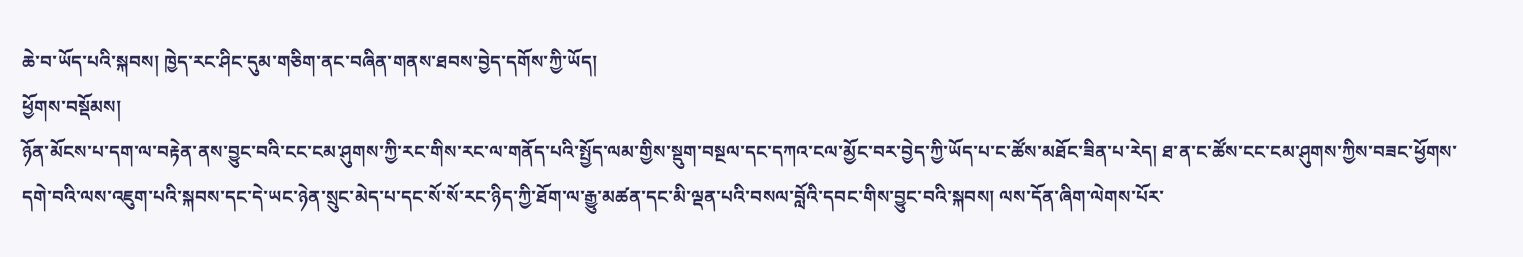ཆེ་བ་ཡོད་པའི་སྐབས། ཁྱེད་རང་ཤིང་དུམ་གཅིག་ནང་བཞིན་གནས་ཐབས་བྱེད་དགོས་ཀྱི་ཡོད།
ཕྱོགས་བསྡོམས།
ཉོན་མོངས་པ་དག་ལ་བརྟེན་ནས་བྱུང་བའི་ངང་ངམ་ཤུགས་ཀྱི་རང་གིས་རང་ལ་གནོད་པའི་སྤྱོད་ལམ་གྱིས་སྡུག་བསྔལ་དང་དཀའ་ངལ་མྱོང་བར་བྱེད་ཀྱི་ཡོད་པ་ང་ཚོས་མཐོང་ཟིན་པ་རེད། ཐ་ན་ང་ཚོས་ངང་ངམ་ཤུགས་ཀྱིས་བཟང་ཕྱོགས་དགེ་བའི་ལས་འཇུག་པའི་སྐབས་དང་དེ་ཡང་ཉེན་སྲུང་མེད་པ་དང་སོ་སོ་རང་ཉིད་ཀྱི་ཐོག་ལ་རྒྱུ་མཚན་དང་མི་ལྡན་པའི་བསལ་བློའི་དབང་གིས་བྱུང་བའི་སྐབས། ལས་དོན་ཞིག་ལེགས་པོར་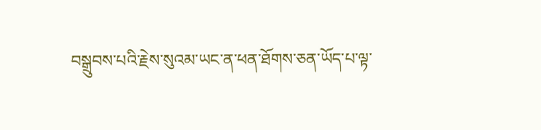བསྒྲུབས་པའི་རྗེས་སུའམ་ཡང་ན་ཕན་ཐོགས་ཅན་ཡོད་པ་ལྟ་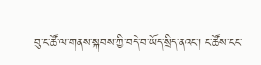བུ་ང་ཚོ་ལ་གནས་སྐབས་ཀྱི་བདེ་བ་ཡོད་སྲིད་ནའང་། ང་ཚོས་ངང་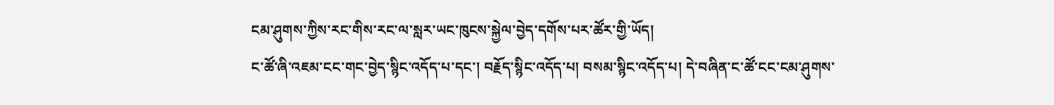ངམ་ཤུགས་ཀྱིས་རང་གིས་རང་ལ་སླར་ཡང་ཁུངས་སྐྱེལ་བྱེད་དགོས་པར་ཚོར་གྱི་ཡོད།
ང་ཚོ་ཞི་འཇམ་ངང་གང་བྱེད་སྙིང་འདོད་པ་དང་། བརྗོད་སྙིང་འདོད་པ། བསམ་སྙིང་འདོད་པ། དེ་བཞིན་ང་ཚོ་ངང་ངམ་ཤུགས་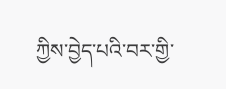ཀྱིས་བྱེད་པའི་བར་གྱི་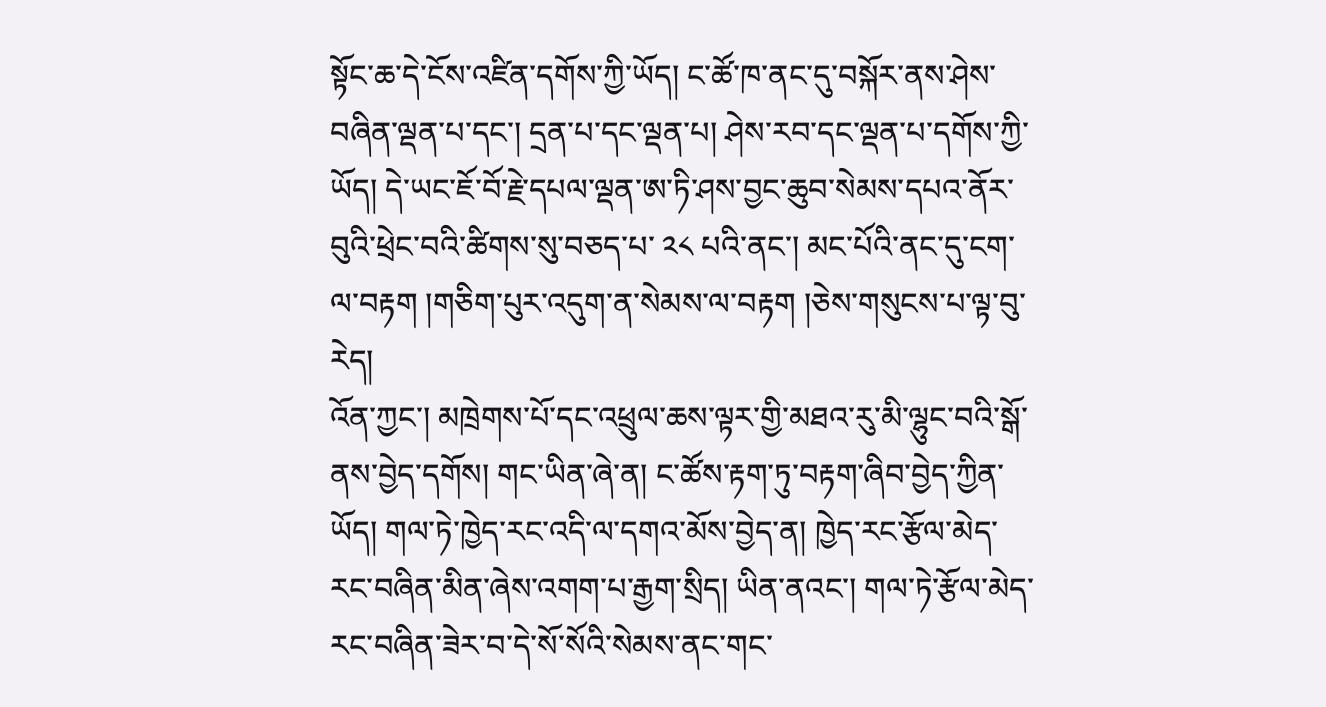སྟོང་ཆ་དེ་ངོས་འཛིན་དགོས་ཀྱི་ཡོད། ང་ཚོ་ཁ་ནང་དུ་བསྐོར་ནས་ཤེས་བཞིན་ལྡན་པ་དང་། དྲན་པ་དང་ལྡན་པ། ཤེས་རབ་དང་ལྡན་པ་དགོས་ཀྱི་ཡོད། དེ་ཡང་ཇོ་བོ་རྗེ་དཔལ་ལྡན་ཨ་ཏི་ཤས་བྱང་ཆུབ་སེམས་དཔའ་ནོར་བུའི་ཕྲེང་བའི་ཚིགས་སུ་བཅད་པ་ ༢༨ པའི་ནང་། མང་པོའི་ནང་དུ་ངག་ལ་བརྟག །གཅིག་པུར་འདུག་ན་སེམས་ལ་བརྟག །ཅེས་གསུངས་པ་ལྟ་བུ་རེད།
འོན་ཀྱང་། མཁྲེགས་པོ་དང་འཕྲུལ་ཆས་ལྟར་གྱི་མཐའ་རུ་མི་ལྷུང་བའི་སྒོ་ནས་བྱེད་དགོས། གང་ཡིན་ཞེ་ན། ང་ཚོས་རྟག་ཏུ་བརྟག་ཞིབ་བྱེད་ཀྱིན་ཡོད། གལ་ཏེ་ཁྱེད་རང་འདི་ལ་དགའ་མོས་བྱེད་ན། ཁྱེད་རང་རྩོལ་མེད་རང་བཞིན་མིན་ཞེས་འགག་པ་རྒྱག་སྲིད། ཡིན་ནའང་། གལ་ཏེ་རྩོལ་མེད་རང་བཞིན་ཟེར་བ་དེ་སོ་སོའི་སེམས་ནང་གང་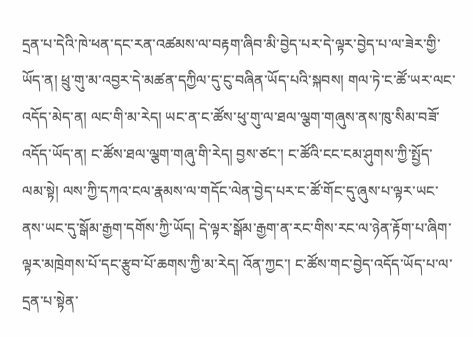དྲན་པ་དེའི་ཁེ་ཕན་དང་རན་འཚམས་ལ་བརྟག་ཞིབ་མི་བྱེད་པར་དེ་ལྟར་བྱེད་པ་ལ་ཟེར་གྱི་ཡོད་ན། ཕྲུ་གུ་མ་འབྱར་དེ་མཚན་དཀྱིལ་དུ་ངུ་བཞིན་ཡོད་པའི་སྐབས། གལ་ཏེ་ང་ཚོ་ཡར་ལང་འདོད་མེད་ན། ལང་གི་མ་རེད། ཡང་ན་ང་ཚོས་ཕུ་གུ་ལ་ཐལ་ལྕག་གཞུས་ནས་ཁུ་སིམ་བཟོ་འདོད་ཡོད་ན། ང་ཚོས་ཐལ་ལྕག་གཞུ་གི་རེད། བྱས་ཙང་། ང་ཚོའི་ངང་ངམ་ཤུགས་ཀྱི་སྤྱོད་ལམ་སྟེ། ལས་ཀྱི་དཀའ་ངལ་རྣམས་ལ་གདོང་ལེན་བྱེད་པར་ང་ཚོ་གོང་དུ་ཞུས་པ་ལྟར་ཡང་ནས་ཡང་དུ་སྒོམ་རྒྱག་དགོས་ཀྱི་ཡོད། དེ་ལྟར་སྒོམ་རྒྱག་ན་རང་གིས་རང་ལ་ཉེན་རྟོག་པ་ཞིག་ལྟར་མཁྲེགས་པོ་དང་རྩུབ་པོ་ཆགས་ཀྱི་མ་རེད། འོན་ཀྱང་། ང་ཚོས་གང་བྱེད་འདོད་ཡོད་པ་ལ་དྲན་པ་སྟེན་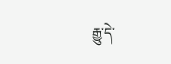རྒྱུ་དེ་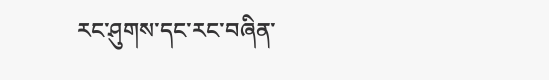རང་ཤུགས་དང་རང་བཞིན་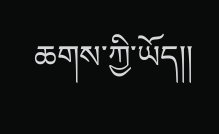ཆགས་ཀྱི་ཡོད།།